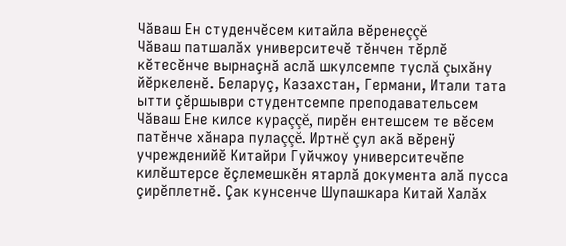Чăваш Ен студенчĕсем китайла вĕренеççĕ
Чăваш патшалăх университечĕ тĕнчен тĕрлĕ кĕтесĕнче вырнаçнă аслă шкулсемпе туслă çыхăну йĕркеленĕ. Беларуç, Казахстан, Германи, Итали тата ытти çĕршыври студентсемпе преподавательсем Чăваш Ене килсе кураççĕ, пирĕн ентешсем те вĕсем патĕнче хăнара пулаççĕ. Иртнĕ çул акă вĕренÿ учрежденийĕ Китайри Гуйчжоу университечĕпе килĕштерсе ĕçлемешкĕн ятарлă документа алă пусса çирĕплетнĕ. Çак кунсенче Шупашкара Китай Халăх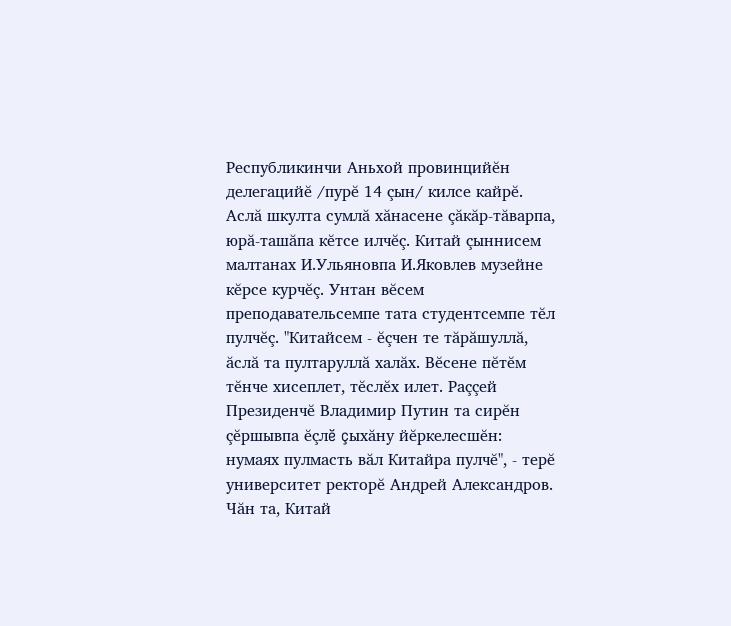Республикинчи Аньхой провинцийĕн делегацийĕ /пурĕ 14 çын/ килсе кайрĕ.
Аслă шкулта сумлă хăнасене çăкăр-тăварпа, юрă-ташăпа кĕтсе илчĕç. Китай çыннисем малтанах И.Ульяновпа И.Яковлев музейне кĕрсе курчĕç. Унтан вĕсем преподавательсемпе тата студентсемпе тĕл пулчĕç. "Китайсем - ĕçчен те тăрăшуллă, ăслă та пултаруллă халăх. Вĕсене пĕтĕм тĕнче хисеплет, тĕслĕх илет. Раççей Президенчĕ Владимир Путин та сирĕн çĕршывпа ĕçлĕ çыхăну йĕркелесшĕн: нумаях пулмасть вăл Китайра пулчĕ", - терĕ университет ректорĕ Андрей Александров. Чăн та, Китай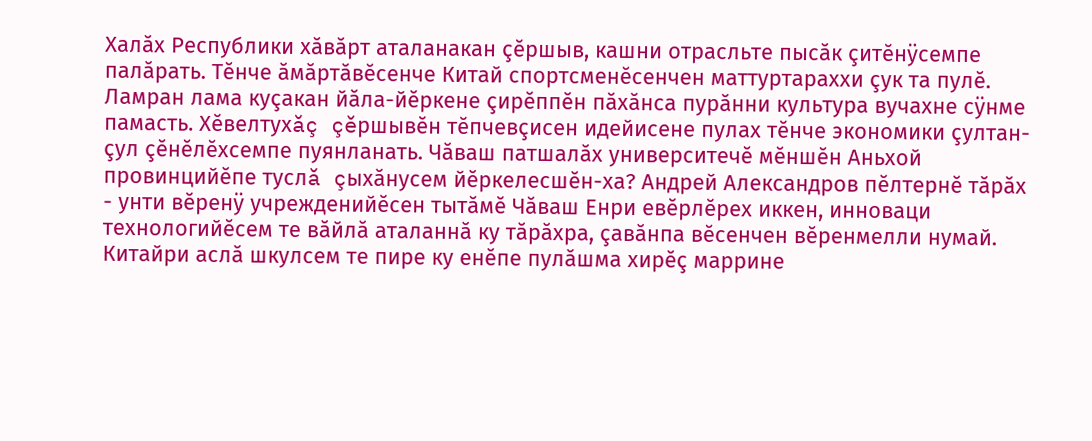Халăх Республики хăвăрт аталанакан çĕршыв, кашни отрасльте пысăк çитĕнÿсемпе палăрать. Тĕнче ăмăртăвĕсенче Китай спортсменĕсенчен маттуртараххи çук та пулĕ. Ламран лама куçакан йăла-йĕркене çирĕппĕн пăхăнса пурăнни культура вучахне сÿнме памасть. Хĕвелтухăç çĕршывĕн тĕпчевçисен идейисене пулах тĕнче экономики çултан-çул çĕнĕлĕхсемпе пуянланать. Чăваш патшалăх университечĕ мĕншĕн Аньхой провинцийĕпе туслă çыхăнусем йĕркелесшĕн-ха? Андрей Александров пĕлтернĕ тăрăх - унти вĕренÿ учрежденийĕсен тытăмĕ Чăваш Енри евĕрлĕрех иккен, инноваци технологийĕсем те вăйлă аталаннă ку тăрăхра, çавăнпа вĕсенчен вĕренмелли нумай. Китайри аслă шкулсем те пире ку енĕпе пулăшма хирĕç маррине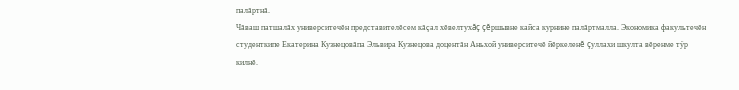палăртнă.
Чăваш патшалăх университечĕн представителĕсем кăçал хĕвелтухăç çĕршывне кайса курнине палăртмалла. Экономика факультечĕн студенткипе Екатерина Кузнецовăпа Эльвира Кузнецова доцентăн Аньхой университечĕ йĕркеленĕ çуллахи шкулта вĕренме тÿр килнĕ.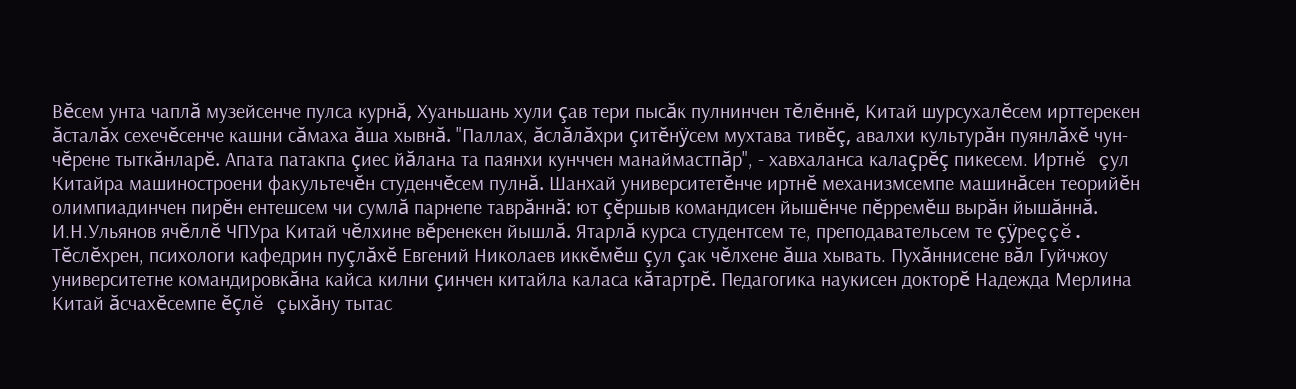Вĕсем унта чаплă музейсенче пулса курнă, Хуаньшань хули çав тери пысăк пулнинчен тĕлĕннĕ, Китай шурсухалĕсем ирттерекен ăсталăх сехечĕсенче кашни сăмаха ăша хывнă. "Паллах, ăслăлăхри çитĕнÿсем мухтава тивĕç, авалхи культурăн пуянлăхĕ чун-чĕрене тыткăнларĕ. Апата патакпа çиес йăлана та паянхи кунччен манаймастпăр", - хавхаланса калаçрĕç пикесем. Иртнĕ çул Китайра машиностроени факультечĕн студенчĕсем пулнă. Шанхай университетĕнче иртнĕ механизмсемпе машинăсен теорийĕн олимпиадинчен пирĕн ентешсем чи сумлă парнепе таврăннă: ют çĕршыв командисен йышĕнче пĕрремĕш вырăн йышăннă.
И.Н.Ульянов ячĕллĕ ЧПУра Китай чĕлхине вĕренекен йышлă. Ятарлă курса студентсем те, преподавательсем те çÿреççĕ. Тĕслĕхрен, психологи кафедрин пуçлăхĕ Евгений Николаев иккĕмĕш çул çак чĕлхене ăша хывать. Пухăннисене вăл Гуйчжоу университетне командировкăна кайса килни çинчен китайла каласа кăтартрĕ. Педагогика наукисен докторĕ Надежда Мерлина Китай ăсчахĕсемпе ĕçлĕ çыхăну тытас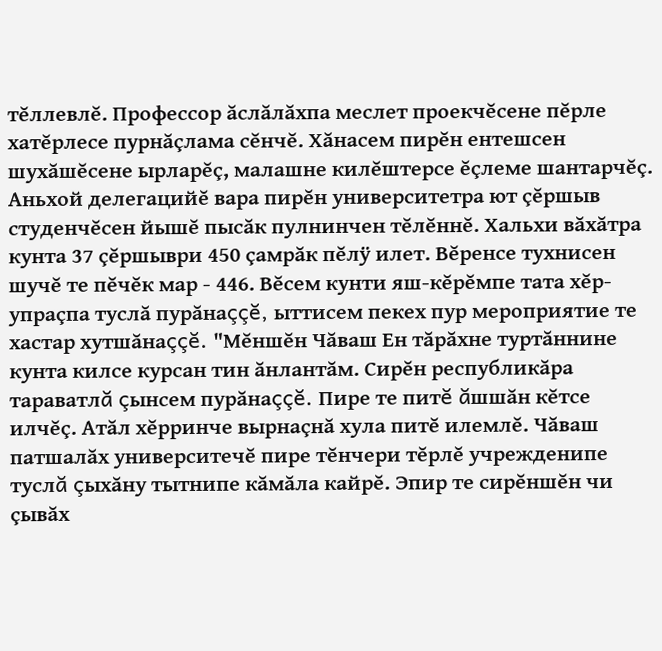тĕллевлĕ. Профессор ăслăлăхпа меслет проекчĕсене пĕрле хатĕрлесе пурнăçлама сĕнчĕ. Хăнасем пирĕн ентешсен шухăшĕсене ырларĕç, малашне килĕштерсе ĕçлеме шантарчĕç.
Аньхой делегацийĕ вара пирĕн университетра ют çĕршыв студенчĕсен йышĕ пысăк пулнинчен тĕлĕннĕ. Хальхи вăхăтра кунта 37 çĕршыври 450 çамрăк пĕлÿ илет. Вĕренсе тухнисен шучĕ те пĕчĕк мар - 446. Вĕсем кунти яш-кĕрĕмпе тата хĕр-упраçпа туслă пурăнаççĕ, ыттисем пекех пур мероприятие те хастар хутшăнаççĕ. "Мĕншĕн Чăваш Ен тăрăхне туртăннине кунта килсе курсан тин ăнлантăм. Сирĕн республикăра тараватлă çынсем пурăнаççĕ. Пире те питĕ ăшшăн кĕтсе илчĕç. Атăл хĕрринче вырнаçнă хула питĕ илемлĕ. Чăваш патшалăх университечĕ пире тĕнчери тĕрлĕ учрежденипе туслă çыхăну тытнипе кăмăла кайрĕ. Эпир те сирĕншĕн чи çывăх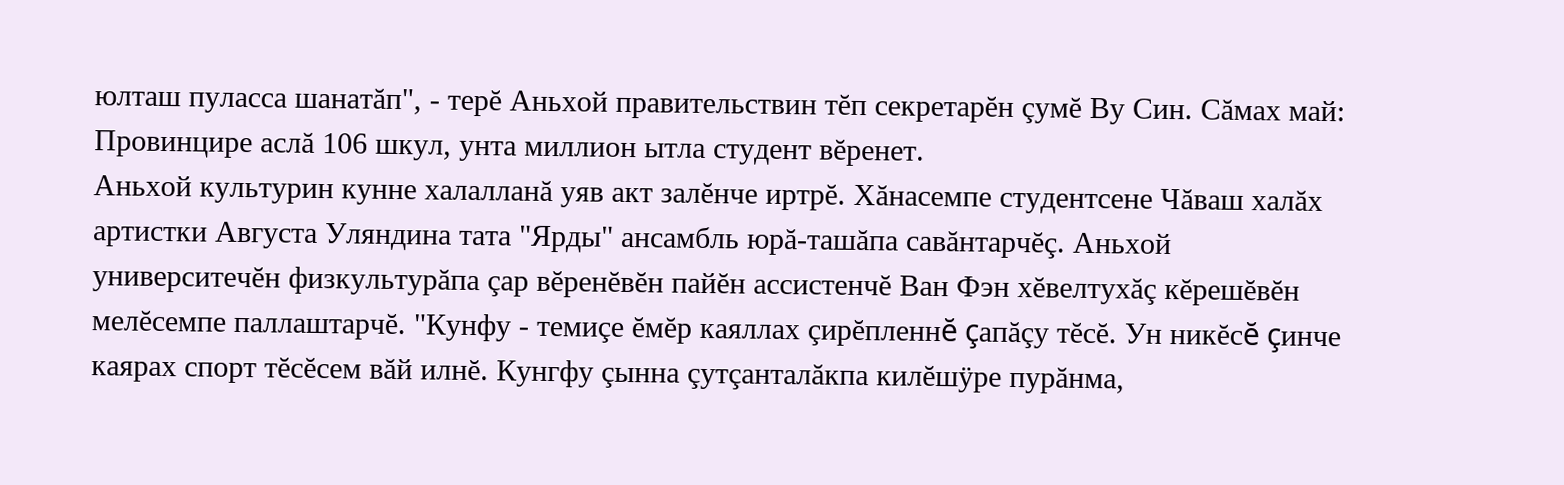юлташ пуласса шанатăп", - терĕ Аньхой правительствин тĕп секретарĕн çумĕ Ву Син. Сăмах май: Провинцире аслă 106 шкул, унта миллион ытла студент вĕренет.
Аньхой культурин кунне халалланă уяв акт залĕнче иртрĕ. Хăнасемпе студентсене Чăваш халăх артистки Августа Уляндина тата "Ярды" ансамбль юрă-ташăпа савăнтарчĕç. Аньхой университечĕн физкультурăпа çар вĕренĕвĕн пайĕн ассистенчĕ Ван Фэн хĕвелтухăç кĕрешĕвĕн мелĕсемпе паллаштарчĕ. "Кунфу - темиçе ĕмĕр каяллах çирĕпленнĕ çапăçу тĕсĕ. Ун никĕсĕ çинче каярах спорт тĕсĕсем вăй илнĕ. Кунгфу çынна çутçанталăкпа килĕшÿре пурăнма,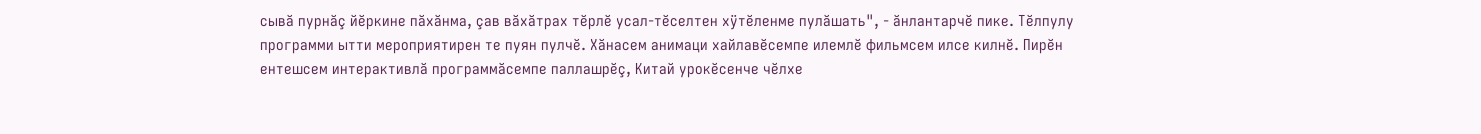сывă пурнăç йĕркине пăхăнма, çав вăхăтрах тĕрлĕ усал-тĕселтен хÿтĕленме пулăшать", - ăнлантарчĕ пике. Тĕлпулу программи ытти мероприятирен те пуян пулчĕ. Хăнасем анимаци хайлавĕсемпе илемлĕ фильмсем илсе килнĕ. Пирĕн ентешсем интерактивлă программăсемпе паллашрĕç, Китай урокĕсенче чĕлхе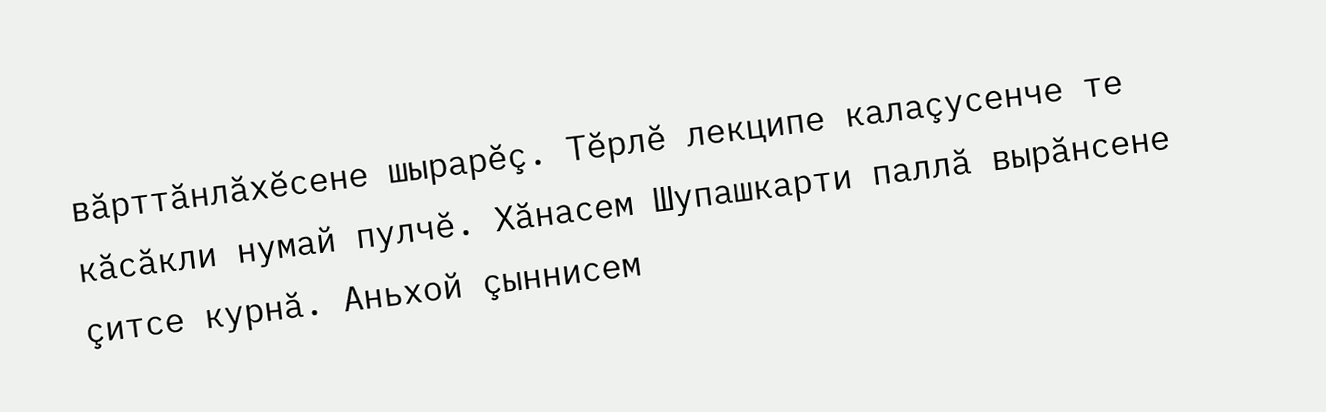вăрттăнлăхĕсене шырарĕç. Тĕрлĕ лекципе калаçусенче те кăсăкли нумай пулчĕ. Хăнасем Шупашкарти паллă вырăнсене çитсе курнă. Аньхой çыннисем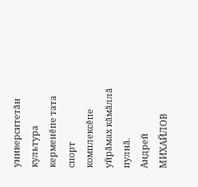университетăн культура керменĕпе тата спорт комплексĕпе уйрăмах кăмăллă пулнă.
Андрей МИХАЙЛОВ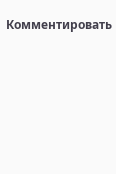Комментировать